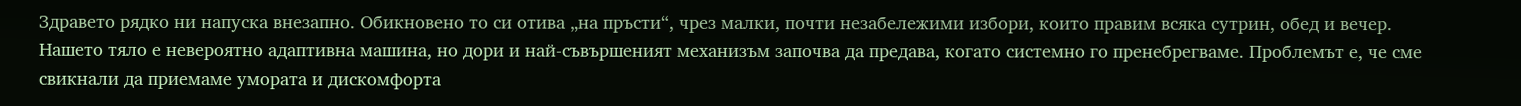Здравето рядко ни напуска внезапно. Обикновено то си отива „на пръсти“, чрез малки, почти незабележими избори, които правим всяка сутрин, обед и вечер. Нашето тяло е невероятно адаптивна машина, но дори и най-съвършеният механизъм започва да предава, когато системно го пренебрегваме. Проблемът е, че сме свикнали да приемаме умората и дискомфорта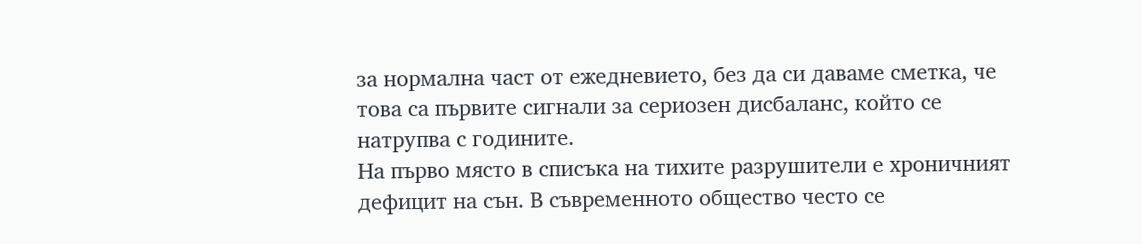за нормална част от ежедневието, без да си даваме сметка, че това са първите сигнали за сериозен дисбаланс, който се натрупва с годините.
На първо място в списъка на тихите разрушители е хроничният дефицит на сън. В съвременното общество често се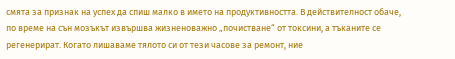смята за признак на успех да спиш малко в името на продуктивността. В действителност обаче, по време на сън мозъкът извършва жизненоважно „почистване“ от токсини, а тъканите се регенерират. Когато лишаваме тялото си от тези часове за ремонт, ние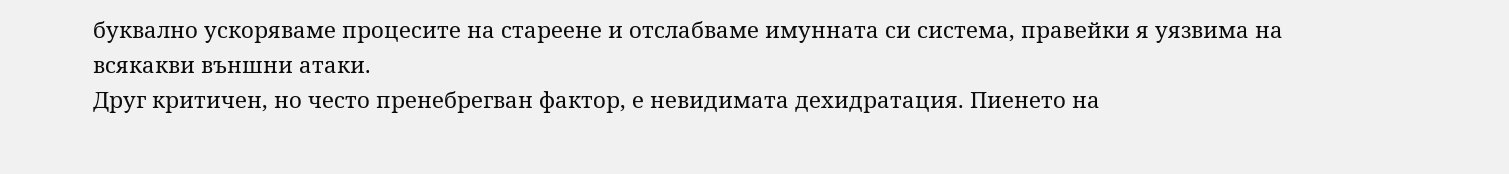буквално ускоряваме процесите на стареене и отслабваме имунната си система, правейки я уязвима на всякакви външни атаки.
Друг критичен, но често пренебрегван фактор, е невидимата дехидратация. Пиенето на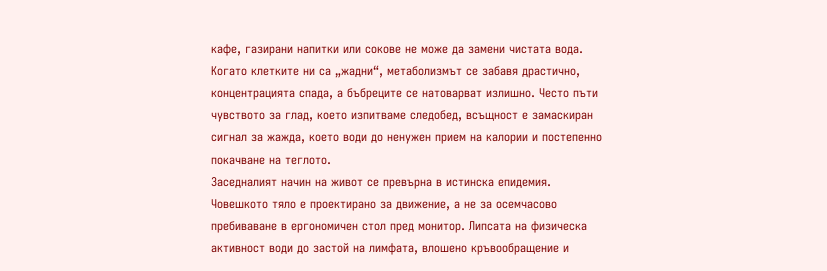кафе, газирани напитки или сокове не може да замени чистата вода. Когато клетките ни са „жадни“, метаболизмът се забавя драстично, концентрацията спада, а бъбреците се натоварват излишно. Често пъти чувството за глад, което изпитваме следобед, всъщност е замаскиран сигнал за жажда, което води до ненужен прием на калории и постепенно покачване на теглото.
Заседналият начин на живот се превърна в истинска епидемия. Човешкото тяло е проектирано за движение, а не за осемчасово пребиваване в ергономичен стол пред монитор. Липсата на физическа активност води до застой на лимфата, влошено кръвообращение и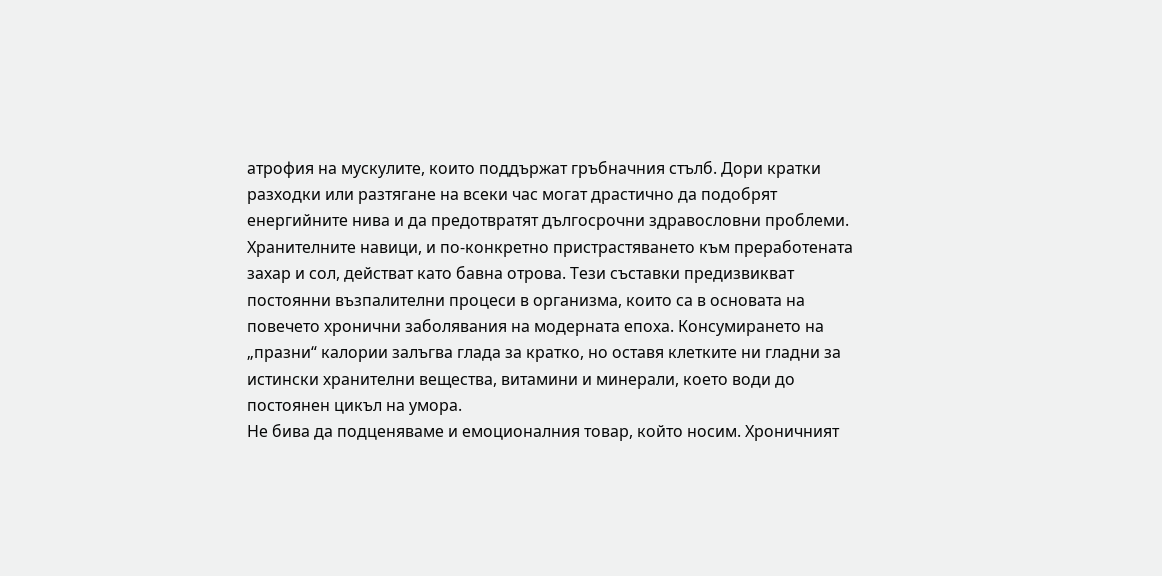атрофия на мускулите, които поддържат гръбначния стълб. Дори кратки разходки или разтягане на всеки час могат драстично да подобрят енергийните нива и да предотвратят дългосрочни здравословни проблеми.
Хранителните навици, и по-конкретно пристрастяването към преработената захар и сол, действат като бавна отрова. Тези съставки предизвикват постоянни възпалителни процеси в организма, които са в основата на повечето хронични заболявания на модерната епоха. Консумирането на „празни“ калории залъгва глада за кратко, но оставя клетките ни гладни за истински хранителни вещества, витамини и минерали, което води до постоянен цикъл на умора.
Не бива да подценяваме и емоционалния товар, който носим. Хроничният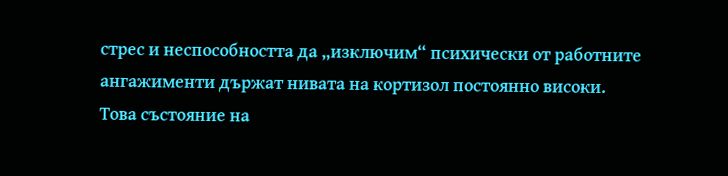стрес и неспособността да „изключим“ психически от работните ангажименти държат нивата на кортизол постоянно високи. Това състояние на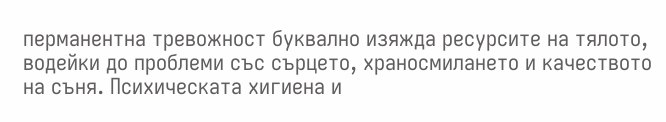перманентна тревожност буквално изяжда ресурсите на тялото, водейки до проблеми със сърцето, храносмилането и качеството на съня. Психическата хигиена и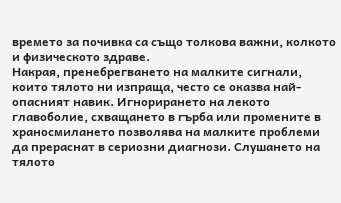времето за почивка са също толкова важни, колкото и физическото здраве.
Накрая, пренебрегването на малките сигнали, които тялото ни изпраща, често се оказва най-опасният навик. Игнорирането на лекото главоболие, схващането в гърба или промените в храносмилането позволява на малките проблеми да прераснат в сериозни диагнози. Слушането на тялото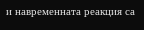и навременната реакция са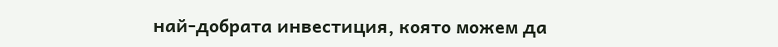най-добрата инвестиция, която можем да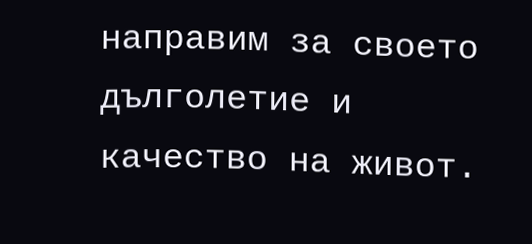направим за своето дълголетие и качество на живот.